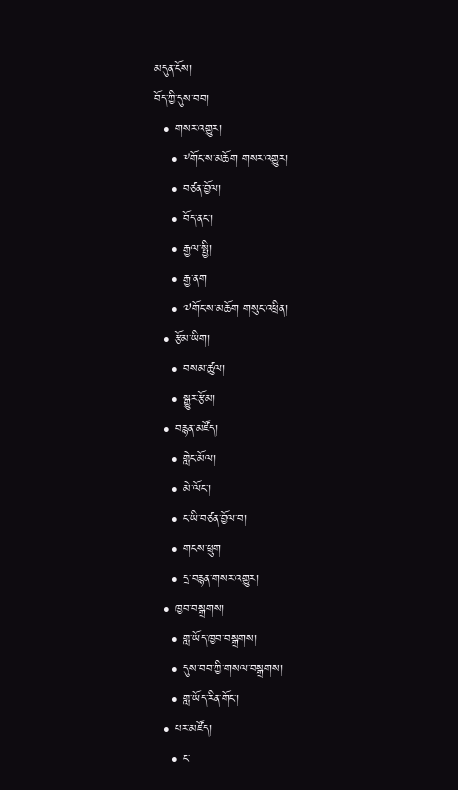མདུན་ངོས།
བོད་ཀྱི་དུས་བབ།
  • གསར་འགྱུར།
    • ༸གོང་ས་མཆོག གསར་འགྱུར།
    • བཙན་བྱོལ།
    • བོད་ནང་།
    • རྒྱལ་སྤྱི།
    • རྒྱ་ནག
    • ༧གོང་ས་མཆོག གསུང་འཕྲིན།
  • རྩོམ་ཡིག།
    • བསམ་ཚུལ།
    • སྒྱུར་རྩོམ།
  • བརྙན་མཛོད།
    • གླེང་མོལ།
    • མེ་ལོང་།
    • ང་ཡི་བཙན་བྱོལ་བ།
    • གངས་ཕྲུག
    • དྲ་བརྙན་གསར་འགྱུར།
  • ཁྱབ་བསྒྲགས།
    • གླ་ཡོད་ཁྱབ་བསྒྲགས།
    • དུས་བབ་ཀྱི་གསལ་བསྒྲགས།
    • གླ་ཡོད་རིན་གོང་།
  • པར་མཛོད།
    • ང་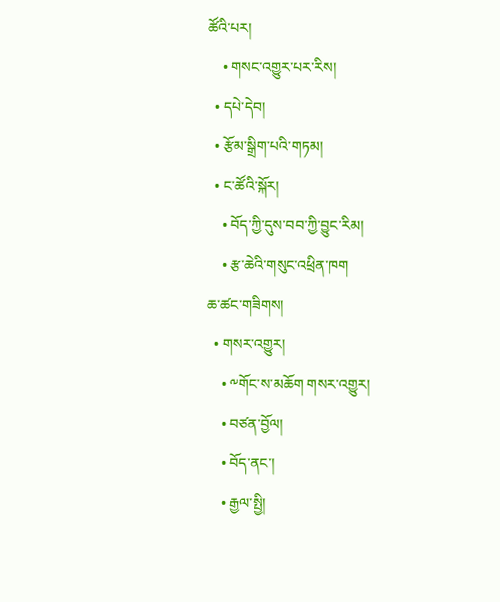ཚོའི་པར།
    • གསང་འགྱུར་པར་རིས།
  • དཔེ་དེབ།
  • རྩོམ་སྒྲིག་པའི་གཏམ།
  • ང་ཚོའི་སྐོར།
    • བོད་ཀྱི་དུས་བབ་ཀྱི་བྱུང་རིམ།
    • རྩ་ཆེའི་གསུང་འཕྲིན་ཁག
ཆ་ཚང་གཟིགས།
  • གསར་འགྱུར།
    • ༸གོང་ས་མཆོག གསར་འགྱུར།
    • བཙན་བྱོལ།
    • བོད་ནང་།
    • རྒྱལ་སྤྱི།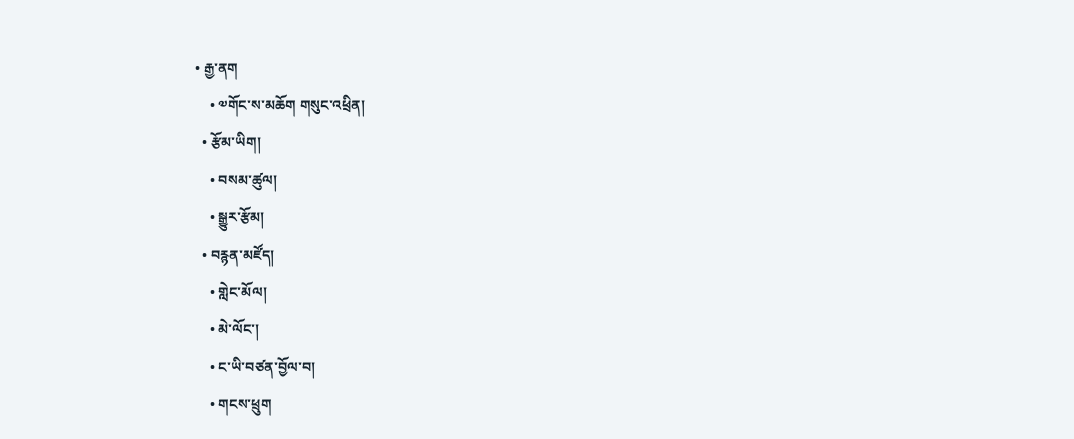• རྒྱ་ནག
    • ༧གོང་ས་མཆོག གསུང་འཕྲིན།
  • རྩོམ་ཡིག།
    • བསམ་ཚུལ།
    • སྒྱུར་རྩོམ།
  • བརྙན་མཛོད།
    • གླེང་མོལ།
    • མེ་ལོང་།
    • ང་ཡི་བཙན་བྱོལ་བ།
    • གངས་ཕྲུག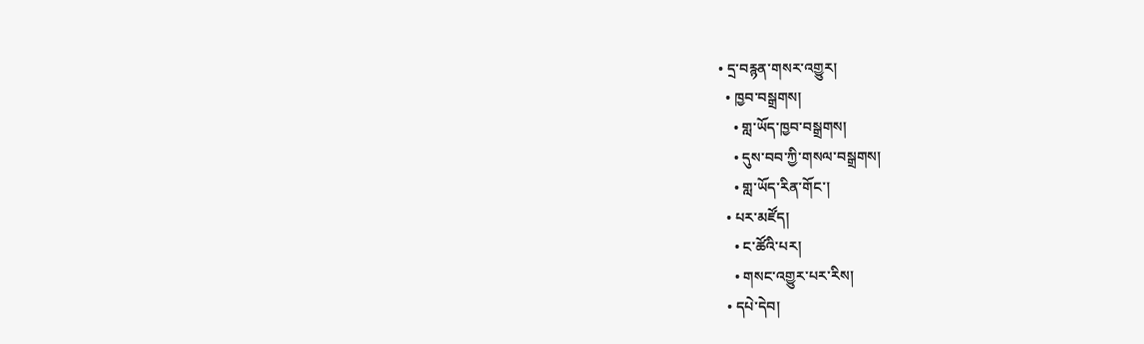• དྲ་བརྙན་གསར་འགྱུར།
  • ཁྱབ་བསྒྲགས།
    • གླ་ཡོད་ཁྱབ་བསྒྲགས།
    • དུས་བབ་ཀྱི་གསལ་བསྒྲགས།
    • གླ་ཡོད་རིན་གོང་།
  • པར་མཛོད།
    • ང་ཚོའི་པར།
    • གསང་འགྱུར་པར་རིས།
  • དཔེ་དེབ།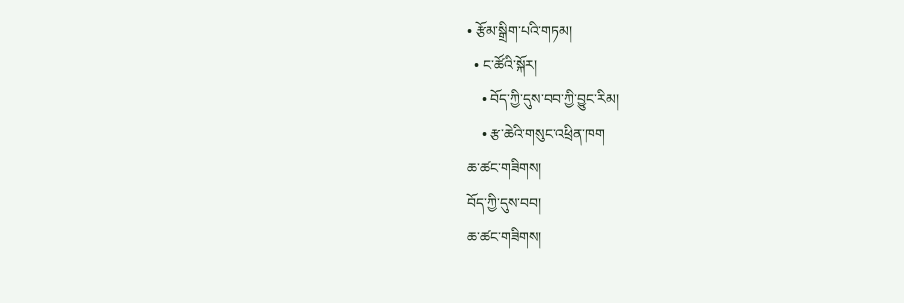• རྩོམ་སྒྲིག་པའི་གཏམ།
  • ང་ཚོའི་སྐོར།
    • བོད་ཀྱི་དུས་བབ་ཀྱི་བྱུང་རིམ།
    • རྩ་ཆེའི་གསུང་འཕྲིན་ཁག
ཆ་ཚང་གཟིགས།
བོད་ཀྱི་དུས་བབ།
ཆ་ཚང་གཟིགས།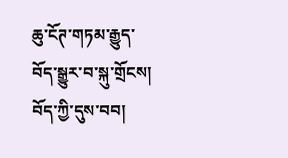ཆུ་ངོཊ་གཏམ་རྒྱུད་བོད་སྒྱུར་བ་སྐུ་གྲོངས།
བོད་ཀྱི་དུས་བབ།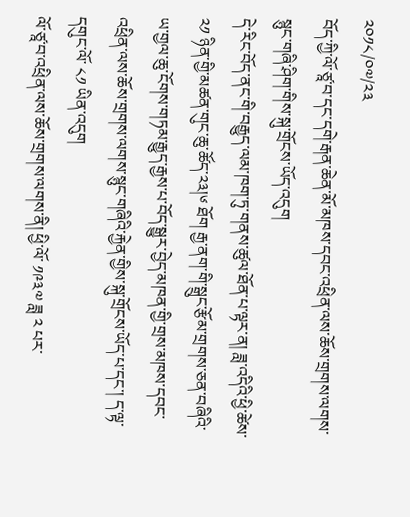༢༠༡༨/༠༧/༢༣
བོད་ཀྱི་ལོ་ཙཱ་བ་དང་དགེ་རྒན་ཆེན་མོ་མཁས་དབང་འཕྲིན་ལས་ཆོས་གྲགས་ལགས་སྙུང་གཞི་ཤིག་གིས་སྐུ་གྲོངས་ཡོད་འདུག
དེ་རིང་བོད་ནང་གི་བརྒྱུད་ལམ་ཁག་ཏུ་གནས་ཚུལ་ཐོན་པ་ལྟར་ན། ཟླ་འདིའི་ཕྱི་ཚེས་ ༢༡ ཉིན་གྱི་མཚན་གུང་ཆུ་ཚོད་༢༣།༦ ཐོག རྒྱ་ནག་གི་སྒྲུང་རྩོམ་གྲགས་ཅན་བཞིའི་ཡ་གྱལ་ཆུ་ངོགས་གཏམ་རྒྱུད་རྒྱས་པ་བོད་སྒྱུར་བྱེད་མཁན་གྱི་གྲས་མཁས་དབང་འཕྲིན་ལས་ཆོས་གྲགས་ལགས་སྙུང་གཞིའི་རྐྱེན་གྱིས་སྐུ་གྲོངས་ཡོད་པ་དང་། ད་ལྟ་དགུང་ལོ་ ༨༡ ཡིན་འདུག
ལོ་ཙཱ་བ་འཕྲིན་ལས་ཆོས་གྲགས་ལགས་ནི། ཕྱི་ལོ་ ༡༩༣༧ ཟླ ༢ པར་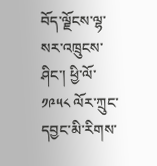བོད་ལྗོངས་ལྷ་སར་འཁྲུངས་ཤིང་། ཕྱི་ལོ་ ༡༩༥༨ ལོར་ཀྲུང་དབྱང་མི་རིགས་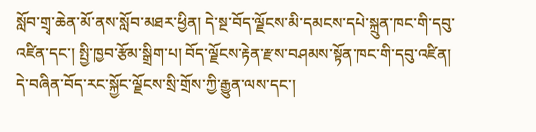སློབ་གྲྭ་ཆེན་མོ་ནས་སློབ་མཐར་ཕྱིན། དེ་སྔ་བོད་ལྗོངས་མི་དམངས་དཔེ་སྐྲུན་ཁང་གི་དབུ་འཛིན་དང་། སྤྱི་ཁྱབ་རྩོམ་སྒྲིག་པ། བོད་ལྗོངས་རྟེན་རྫས་བཤམས་སྟོན་ཁང་གི་དབུ་འཛིན། དེ་བཞིན་བོད་རང་སྐྱོང་ལྗོངས་སྲི་གྲོས་ཀྱི་རྒྱུན་ལས་དང་།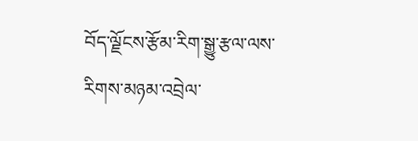བོད་ལྗོངས་རྩོམ་རིག་སྒྱུ་རྩལ་ལས་རིགས་མཉམ་འབྲེལ་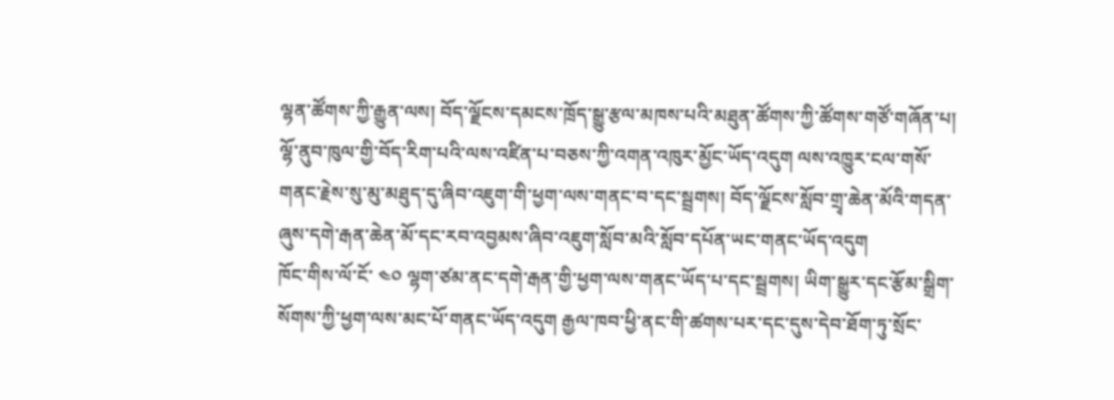ལྷན་ཚོགས་ཀྱི་རྒྱུན་ལས། བོད་ལྗོངས་དམངས་ཁྲོད་སྒྱུ་རྩལ་མཁས་པའི་མཐུན་ཚོགས་ཀྱི་ཚོགས་གཙོ་གཞོན་པ། ལྷོ་ནུབ་ཁུལ་གྱི་བོད་རིག་པའི་ལས་འཛིན་པ་བཅས་ཀྱི་འགན་འཁུར་མྱོང་ཡོད་འདུག ལས་འཁྱུར་ངལ་གསོ་གནང་རྗེས་སུ་མུ་མཐུད་དུ་ཞིབ་འཇུག་གི་ཕྱག་ལས་གནང་བ་དང་སྦྲགས། བོད་ལྗོངས་སློབ་གྲྭ་ཆེན་མོའི་གདན་ཞུས་དགེ་རྒན་ཆེན་མོ་དང་རབ་འབྱམས་ཞིབ་འཇུག་སློབ་མའི་སློབ་དཔོན་ཡང་གནང་ཡོད་འདུག
ཁོང་གིས་ལོ་ངོ་ ༤༠ ལྷག་ཙམ་ནང་དགེ་རྒན་གྱི་ཕྱག་ལས་གནང་ཡོད་པ་དང་སྦྲགས། ཡིག་སྒྱུར་དང་རྩོམ་སྒྲིག་སོགས་ཀྱི་ཕྱག་ལས་མང་པོ་གནང་ཡོད་འདུག རྒྱལ་ཁབ་ཕྱི་ནང་གི་ཚགས་པར་དང་དུས་དེབ་ཐོག་ཏུ་སྲོང་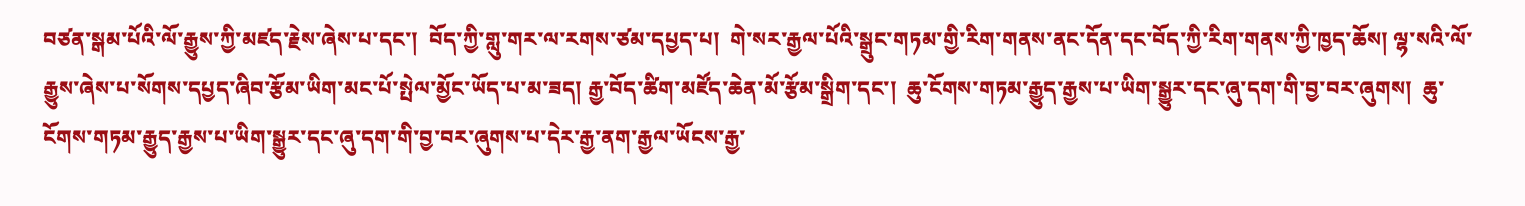བཙན་སྒམ་པོའི་ལོ་རྒྱུས་ཀྱི་མཛད་རྗེས་ཞེས་པ་དང་།  བོད་ཀྱི་གླུ་གར་ལ་རགས་ཙམ་དཔྱད་པ།  གེ་སར་རྒྱལ་པོའི་སྒྲུང་གཏམ་གྱི་རིག་གནས་ནང་དོན་དང་བོད་ཀྱི་རིག་གནས་ཀྱི་ཁྱད་ཆོས། ལྷ་སའི་ལོ་རྒྱུས་ཞེས་པ་སོགས་དཔྱད་ཞིབ་རྩོམ་ཡིག་མང་པོ་སྤེལ་མྱོང་ཡོད་པ་མ་ཟད། རྒྱ་བོད་ཚིག་མཛོད་ཆེན་མོ་རྩོམ་སྒྲིག་དང་།  ཆུ་ངོགས་གཏམ་རྒྱུད་རྒྱས་པ་ཡིག་སྒྱུར་དང་ཞུ་དག་གི་བྱ་བར་ཞུགས།  ཆུ་ངོགས་གཏམ་རྒྱུད་རྒྱས་པ་ཡིག་སྒྱུར་དང་ཞུ་དག་གི་བྱ་བར་ཞུགས་པ་དེར་རྒྱ་ནག་རྒྱལ་ཡོངས་རྒྱ་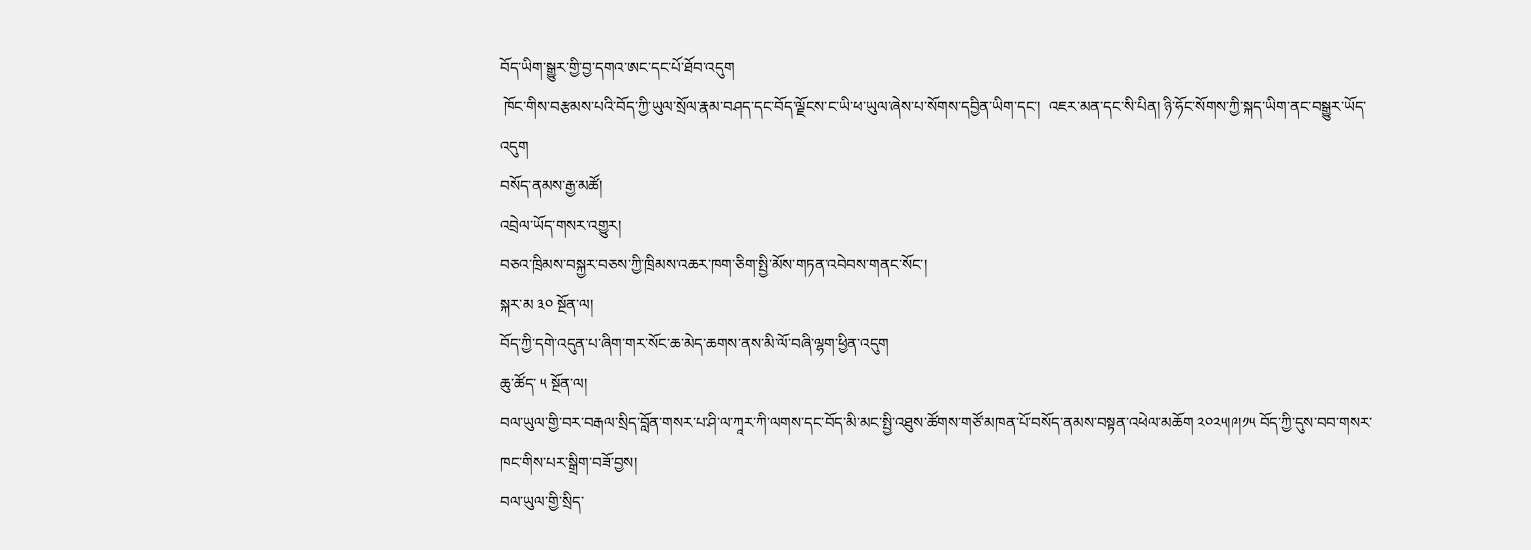བོད་ཡིག་སྒྱུར་གྱི་བྱ་དགའ་ཨང་དང་པོ་ཐོབ་འདུག
 ཁོང་གིས་བརྩམས་པའི་བོད་ཀྱི་ཡུལ་སྲོལ་རྣམ་བཤད་དང་བོད་ལྗོངས་ང་ཡི་ཕ་ཡུལ་ཞེས་པ་སོགས་དབྱིན་ཡིག་དང་།  འཇར་མན་དང་སི་པིན། ཉི་ཧོང་སོགས་ཀྱི་སྐད་ཡིག་ནང་བསྒྱུར་ཡོད་འདུག
བསོད་ནམས་རྒྱ་མཚོ།
འབྲེལ་ཡོད་གསར་འགྱུར།
བཅའ་ཁྲིམས་བསྐྱར་བཅས་ཀྱི་ཁྲིམས་འཆར་ཁག་ཅིག་སྤྱི་མོས་གཏན་འབེབས་གནང་སོང་།
སྐར་མ ༣༠ སྔོན་ལ།
བོད་ཀྱི་དགེ་འདུན་པ་ཞིག་གར་སོང་ཆ་མེད་ཆགས་ནས་མི་ལོ་བཞི་ལྷག་ཕྱིན་འདུག
ཆུ་ཚོད་ ༥ སྔོན་ལ།
བལ་ཡུལ་གྱི་བར་བརྒལ་སྲིད་བློན་གསར་པ་ཤི་ལ་ཀཱར་ཀི་ལགས་དང་བོད་མི་མང་སྤྱི་འཐུས་ཚོགས་གཙོ་མཁན་པོ་བསོད་ནམས་བསྟན་འཕེལ་མཆོག ༢༠༢༥།༩།༡༥ བོད་ཀྱི་དུས་བབ་གསར་ཁང་གིས་པར་སྒྲིག་བཟོ་བྱས།
བལ་ཡུལ་གྱི་སྲིད་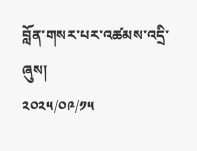བློན་གསར་པར་འཚམས་འདྲི་ཞུས།
༢༠༢༥/༠༩/༡༥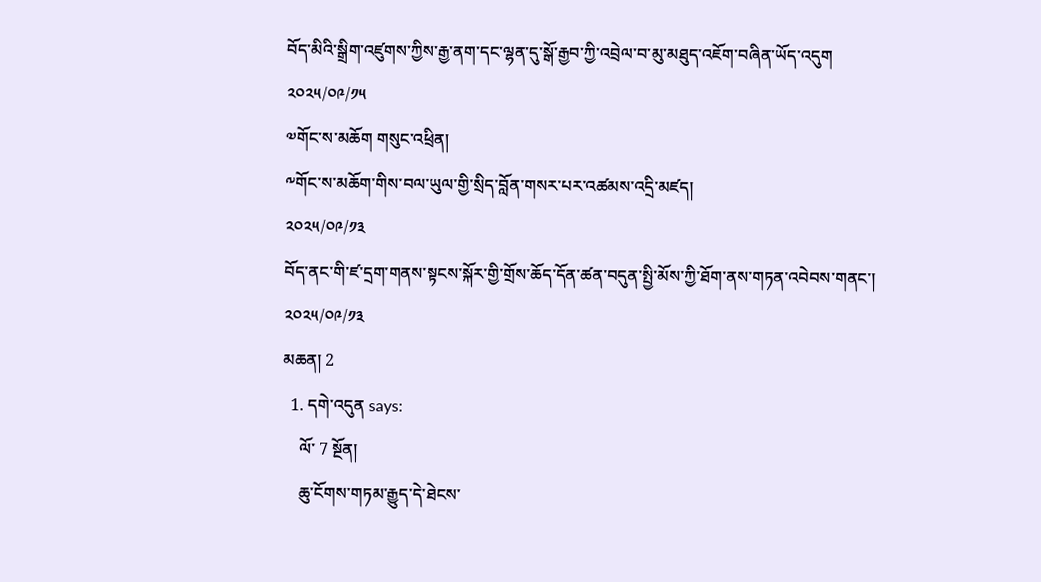བོད་མིའི་སྒྲིག་འཛུགས་ཀྱིས་རྒྱ་ནག་དང་ལྷན་དུ་སྒོ་རྒྱབ་ཀྱི་འབྲེལ་བ་མུ་མཐུད་འཇོག་བཞིན་ཡོད་འདུག
༢༠༢༥/༠༩/༡༥
༧གོང་ས་མཆོག གསུང་འཕྲིན།
༸གོང་ས་མཆོག་གིས་བལ་ཡུལ་གྱི་སྲིད་བློན་གསར་པར་འཚམས་འདྲི་མཛད།
༢༠༢༥/༠༩/༡༣
བོད་ནང་གི་ཛ་དྲག་གནས་སྟངས་སྐོར་གྱི་གྲོས་ཆོད་དོན་ཚན་བདུན་སྤྱི་མོས་ཀྱི་ཐོག་ནས་གཏན་འབེབས་གནང་།
༢༠༢༥/༠༩/༡༣
མཆན། 2
  1. དགེ་འདུན says:
    ལོ་ 7 སྔོན།
    ཆུ་ངོགས་གཏམ་རྒྱུད་དེ་ཐེངས་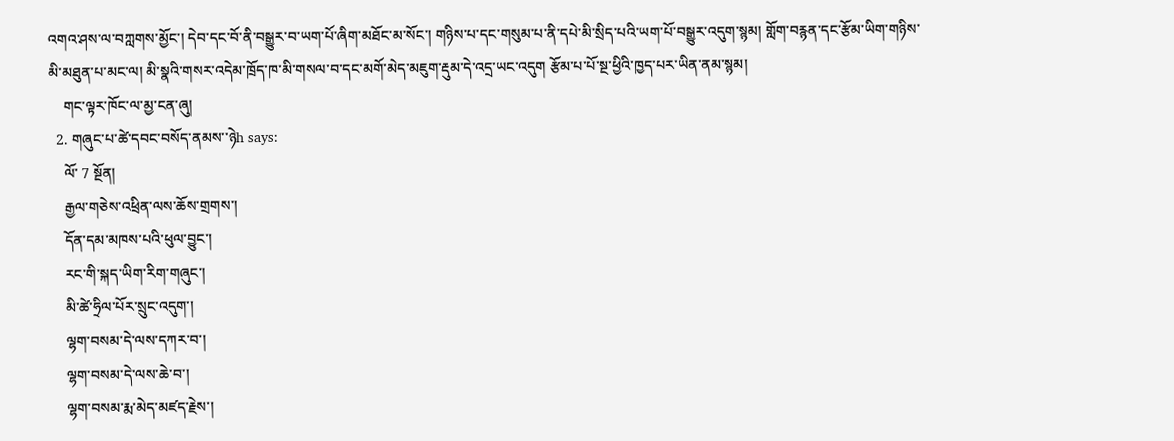འགའ་ཤས་ལ་བཀླགས་མྱོང་། དེབ་དང་བོ་ནི་བསྒྱུར་བ་ཡག་པོ་ཞིག་མཐོང་མ་སོང་། གཉིས་པ་དང་གསུམ་པ་ནི་དཔེ་མི་སྲིད་པའི་ཡག་པོ་བསྒྱུར་འདུག་སྙམ། གློག་བརྙན་དང་རྩོམ་ཡིག་གཉིས་མི་མཐུན་པ་མང་ལ། མི་སྣའི་གསར་འདེམ་ཁྲོད་ཁ་མི་གསལ་བ་དང་མགོ་མེད་མཇུག་རྡུམ་དེ་འདྲ་ཡང་འདུག རྩོམ་པ་པོ་སྔ་ཕྱིའི་ཁྱད་པར་ཡིན་ནམ་སྙམ།
    གང་ལྟར་ཁོང་ལ་མྱ་ངན་ཞུ།
  2. གཞུང་པ་ཚེ་དབང་བསོད་ནམས་་ཉེh says:
    ལོ་ 7 སྔོན།
    རྒྱལ་གཅེས་འཕྲིན་ལས་ཆོས་གྲགས་།
    དོན་དམ་མཁས་པའི་ཕུལ་བྱུང་།
    རང་གི་སྐད་ཡིག་རིག་གཞུང་།
    མི་ཚེ་ཧྲིལ་པོར་སྲུང་འདུག་།
    ལྷག་བསམ་དེ་ལས་དཀར་བ་།
    ལྷག་བསམ་དེ་ལས་ཆེ་བ་།
    ལྷག་བསམ་རྨ་མེད་མཛད་རྗེས་།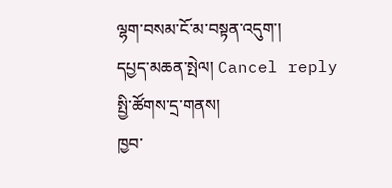ལྷག་བསམ་ངོ་མ་བསྟན་འདུག་།
དཔྱད་མཆན་སྤེལ། Cancel reply
སྤྱི་ཚོགས་དྲ་གནས།
ཁྱབ་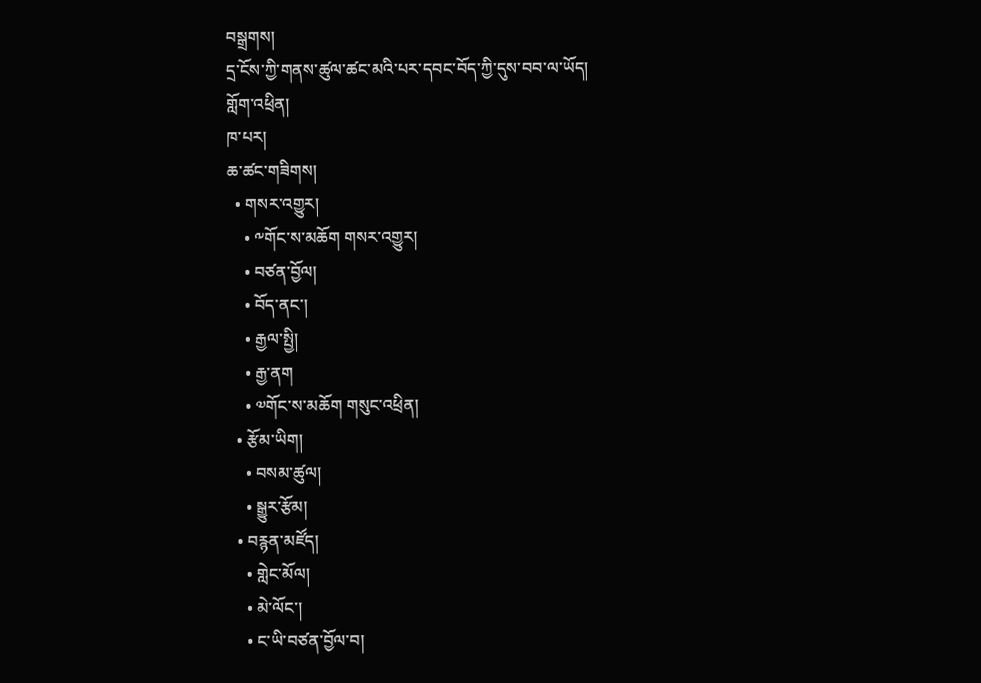བསྒྲགས།
དྲ་ངོས་ཀྱི་གནས་ཚུལ་ཚང་མའི་པར་དབང་བོད་ཀྱི་དུས་བབ་ལ་ཡོད།
གློག་འཕྲིན།
ཁ་པར།
ཆ་ཚང་གཟིགས།
  • གསར་འགྱུར།
    • ༸གོང་ས་མཆོག གསར་འགྱུར།
    • བཙན་བྱོལ།
    • བོད་ནང་།
    • རྒྱལ་སྤྱི།
    • རྒྱ་ནག
    • ༧གོང་ས་མཆོག གསུང་འཕྲིན།
  • རྩོམ་ཡིག།
    • བསམ་ཚུལ།
    • སྒྱུར་རྩོམ།
  • བརྙན་མཛོད།
    • གླེང་མོལ།
    • མེ་ལོང་།
    • ང་ཡི་བཙན་བྱོལ་བ།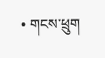• གངས་ཕྲུག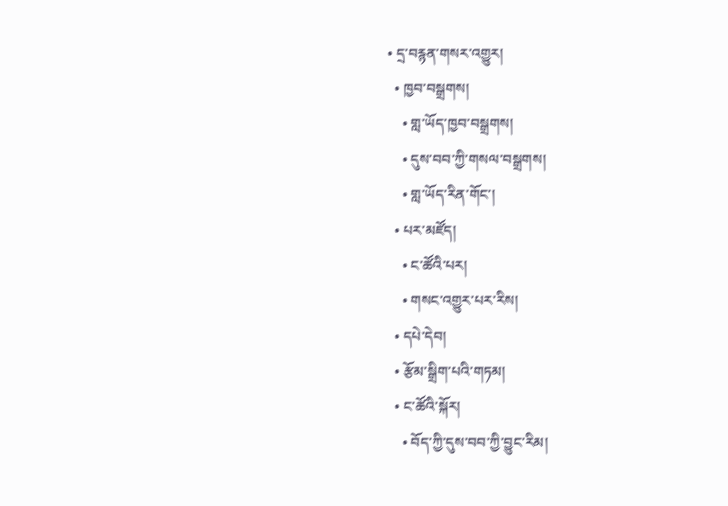• དྲ་བརྙན་གསར་འགྱུར།
  • ཁྱབ་བསྒྲགས།
    • གླ་ཡོད་ཁྱབ་བསྒྲགས།
    • དུས་བབ་ཀྱི་གསལ་བསྒྲགས།
    • གླ་ཡོད་རིན་གོང་།
  • པར་མཛོད།
    • ང་ཚོའི་པར།
    • གསང་འགྱུར་པར་རིས།
  • དཔེ་དེབ།
  • རྩོམ་སྒྲིག་པའི་གཏམ།
  • ང་ཚོའི་སྐོར།
    • བོད་ཀྱི་དུས་བབ་ཀྱི་བྱུང་རིམ།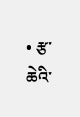• རྩ་ཆེའི་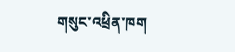གསུང་འཕྲིན་ཁག